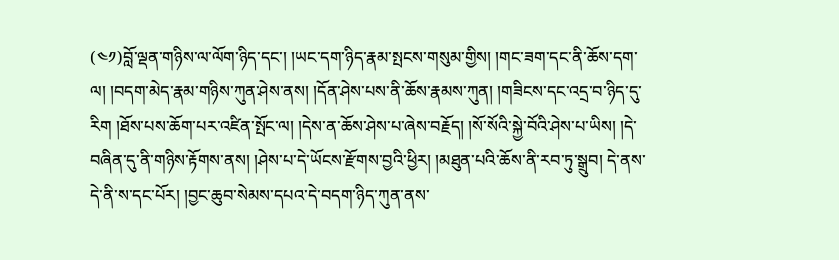(༤༡)བློ་ལྡན་གཉིས་ལ་ལོག་ཉིད་དང་། །ཡང་དག་ཉིད་རྣམ་སྤངས་གསུམ་གྱིས། །གང་ཟག་དང་ནི་ཆོས་དག་ལ། །བདག་མེད་རྣམ་གཉིས་ཀུན་ཤེས་ནས། །དོན་ཤེས་པས་ནི་ཆོས་རྣམས་ཀུན། །གཟིངས་དང་འདྲ་བ་ཉིད་དུ་རིག །ཐོས་པས་ཆོག་པར་འཛིན་སྤོང་ལ། །དེས་ན་ཆོས་ཤེས་པ་ཞེས་བརྗོད། །སོ་སོའི་སྐྱེ་བོའི་ཤེས་པ་ཡིས། །དེ་བཞིན་དུ་ནི་གཉིས་རྟོགས་ནས། །ཤེས་པ་དེ་ཡོངས་རྫོགས་བྱའི་ཕྱིར། །མཐུན་པའི་ཆོས་ནི་རབ་ཏུ་སྒྲུབ། དེ་ནས་དེ་ནི་ས་དང་པོར། །བྱང་ཆུབ་སེམས་དཔའ་དེ་བདག་ཉིད་ཀུན་ནས་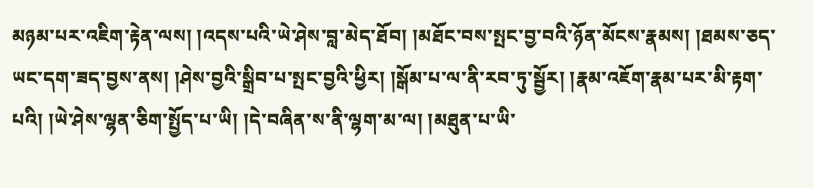མཉམ་པར་འཇིག་རྟེན་ལས། །འདས་པའི་ཡེ་ཤེས་བླ་མེད་ཐོབ། །མཐོང་བས་སྤང་བྱ་བའི་ཉོན་མོངས་རྣམས། །ཐམས་ཅད་ཡང་དག་ཟད་བྱས་ནས། །ཤེས་བྱའི་སྒྲིབ་པ་སྤང་བྱའི་ཕྱིར། །སྒོམ་པ་ལ་ནི་རབ་ཏུ་སྦྱོར། །རྣམ་འཇོག་རྣམ་པར་མི་རྟག་པའི། །ཡེ་ཤེས་ལྷན་ཅིག་སྤྱོད་པ་ཡི། །དེ་བཞིན་ས་ནི་ལྷག་མ་ལ། །མཐུན་པ་ཡི་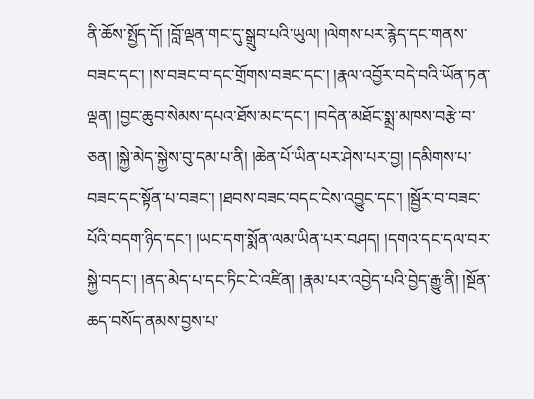ནི་ཆོས་སྤྱོད་དོ། །བློ་ལྡན་གང་དུ་སྒྲུབ་པའི་ཡུལ། །ལེགས་པར་རྙེད་དང་གནས་བཟང་དང་། །ས་བཟང་བ་དང་གྲོགས་བཟང་དང་། །རྣལ་འབྱོར་བདེ་བའི་ཡོན་ཏན་ལྡན། །བྱང་ཆུབ་སེམས་དཔའ་ཐོས་མང་དང་། །བདེན་མཐོང་སྨྲ་མཁས་བརྩེ་བ་ཅན། །སྐྱེ་མེད་སྐྱེས་བུ་དམ་པ་ནི། །ཆེན་པོ་ཡིན་པར་ཤེས་པར་བྱ། །དམིགས་པ་བཟང་དང་སྟོན་པ་བཟང་། །ཐབས་བཟང་བདང་ངེས་འབྱུང་དང་། །སྦྱོར་བ་བཟང་པོའི་བདག་ཉིད་དང་། །ཡང་དག་སྨོན་ལམ་ཡིན་པར་བཤད། །དགའ་དང་དལ་བར་སྐྱེ་བདང་། །ནད་མེད་པ་དང་ཏིང་ངེ་འཛིན། །རྣམ་པར་འབྱེད་པའི་བྱེད་རྒྱུ་ནི། །སྔོན་ཆད་བསོད་ནམས་བྱས་པ་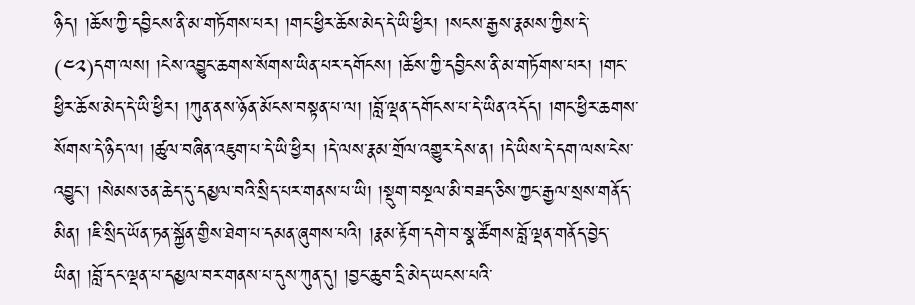ཉིད། །ཆོས་ཀྱི་དབྱིངས་ནི་མ་གཏོགས་པར། །གང་ཕྱིར་ཆོས་མེད་དེ་ཡི་ཕྱིར། །སངས་རྒྱས་རྣམས་ཀྱིས་དེ་
(༤༢)དག་ལས། །ངེས་འབྱུང་ཆགས་སོགས་ཡིན་པར་དགོངས། །ཆོས་ཀྱི་དབྱིངས་ནི་མ་གཏོགས་པར། །གང་ཕྱིར་ཆོས་མེད་དེ་ཡི་ཕྱིར། །ཀུན་ནས་ཉོན་མོངས་བསྟན་པ་ལ། །བློ་ལྡན་དགོངས་པ་དེ་ཡིན་འདོད། །གང་ཕྱིར་ཆགས་སོགས་དེ་ཉིད་ལ། །ཚུལ་བཞིན་འཇུག་པ་དེ་ཡི་ཕྱིར། །དེ་ལས་རྣམ་གྲོལ་འགྱུར་དེས་ན། །དེ་ཡིས་དེ་དག་ལས་ངེས་འབྱུང་། །སེམས་ཅན་ཆེད་དུ་དམྱལ་བའི་སྲིད་པར་གནས་པ་ཡི། །སྡུག་བསྔལ་མི་བཟད་ཅིས་ཀྱང་རྒྱལ་སྲས་གནོད་མིན། །ཇི་སྲིད་ཡོན་ཏན་སྐྱོན་གྱིས་ཐེག་པ་དམན་ཞུགས་པའི། །རྣམ་རྟོག་དགེ་བ་སྣ་ཚོགས་བློ་ལྡན་གནོད་བྱེད་ཡིན། །བློ་དང་ལྡན་པ་དམྱལ་བར་གནས་པ་དུས་ཀུན་དུ། །བྱང་ཆུབ་དྲི་མེད་ཡངས་པའི་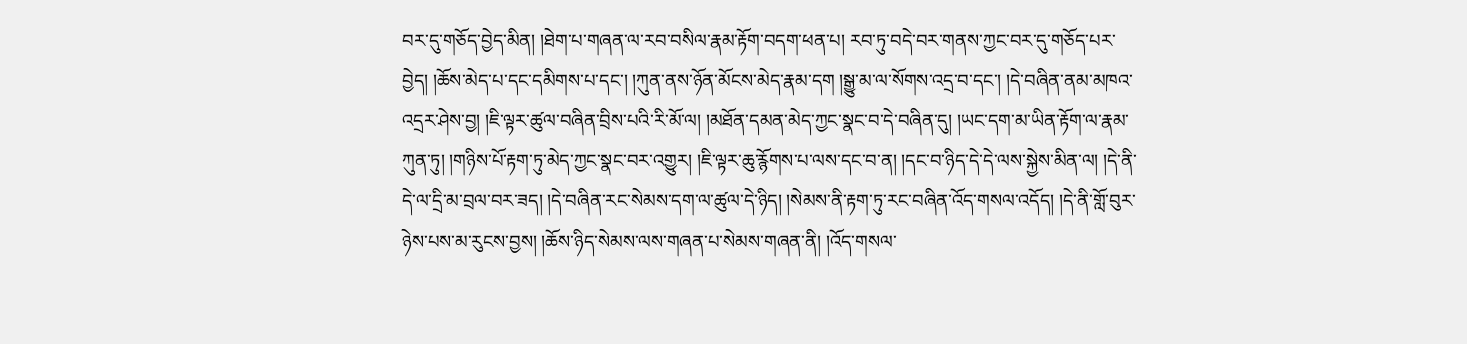བར་དུ་གཅོད་བྱེད་མིན། །ཐེག་པ་གཞན་ལ་རབ་བསིལ་རྣམ་རྟོག་བདག་ཕན་པ། རབ་ཏུ་བདེ་བར་གནས་ཀྱང་བར་དུ་གཅོད་པར་བྱེད། །ཆོས་མེད་པ་དང་དམིགས་པ་དང་། །ཀུན་ནས་ཉོན་མོངས་མེད་རྣམ་དག །སྒྱུ་མ་ལ་སོགས་འདྲ་བ་དང་། །དེ་བཞིན་ནམ་མཁའ་འདྲར་ཤེས་བྱ། །ཇི་ལྟར་ཚུལ་བཞིན་བྲིས་པའི་རི་མོ་ལ། །མཐོན་དམན་མེད་ཀྱང་སྣང་བ་དེ་བཞིན་དུ། །ཡང་དག་མ་ཡིན་རྟོག་ལ་རྣམ་ཀུན་ཏུ། །གཉིས་པོ་རྟག་ཏུ་མེད་ཀྱང་སྣང་བར་འགྱུར། །ཇི་ལྟར་ཆུ་རྙོགས་པ་ལས་དང་བ་ན། །དང་བ་ཉིད་དེ་དེ་ལས་སྐྱེས་མིན་ལ། །དེ་ནི་དེ་ལ་དྲི་མ་བྲལ་བར་ཟད། །དེ་བཞིན་རང་སེམས་དག་ལ་ཚུལ་དེ་ཉིད། །སེམས་ནི་རྟག་ཏུ་རང་བཞིན་འོད་གསལ་འདོད། །དེ་ནི་གློ་བུར་ཉེས་པས་མ་རུངས་བྱས། །ཆོས་ཉིད་སེམས་ལས་གཞན་པ་སེམས་གཞན་ནི། །འོད་གསལ་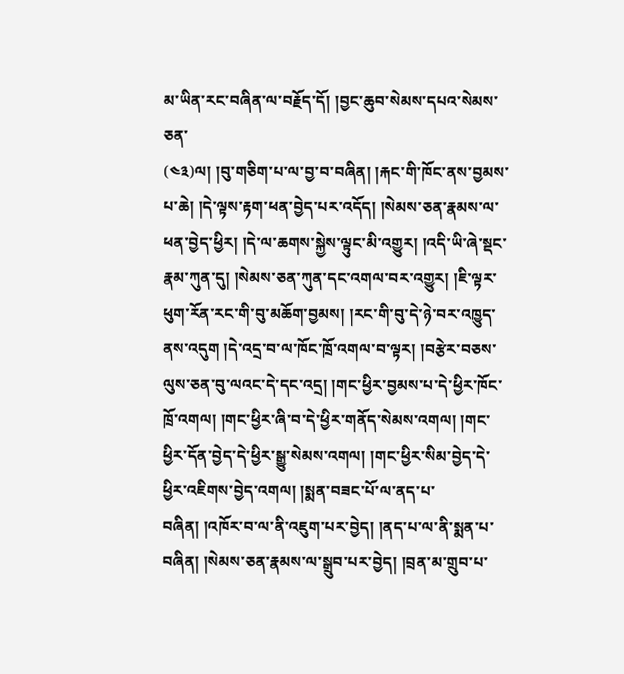མ་ཡིན་རང་བཞིན་ལ་བརྗོད་དོ། །བྱང་ཆུབ་སེམས་དཔའ་སེམས་ཅན་
(༤༣)ལ། །བུ་གཅིག་པ་ལ་བྱ་བ་བཞིན། །རྐང་གི་ཁོང་ནས་བྱམས་པ་ཆེ། །དེ་ལྟས་རྟག་ཕན་བྱེད་པར་འདོད། །སེམས་ཅན་རྣམས་ལ་ཕན་བྱེད་ཕྱིར། །དེ་ལ་ཆགས་སྐྱེས་ལྟུང་མི་འགྱུར། །འདི་ཡི་ཞེ་སྡང་རྣམ་ཀུན་དུ། །སེམས་ཅན་ཀུན་དང་འགལ་བར་འགྱུར། །ཇི་ལྟར་ཕུག་རོན་རང་གི་བུ་མཆོག་བྱམས། །རང་གི་བུ་དེ་ཉེ་བར་འཁྱུད་ནས་འདུག །དེ་འདྲ་བ་ལ་ཁོང་ཁྲོ་འགལ་བ་ལྟར། །བརྩེར་བཅས་ལུས་ཅན་བུ་ལའང་དེ་དང་འདྲ། །གང་ཕྱིར་བྱམས་པ་དེ་ཕྱིར་ཁོང་ཁྲོ་འགལ། །གང་ཕྱིར་ཞི་བ་དེ་ཕྱིར་གནོད་སེམས་འགལ། །གང་ཕྱིར་དོན་བྱེད་དེ་ཕྱིར་སྒྱུ་སེམས་འགལ། །གང་ཕྱིར་སིམ་བྱེད་དེ་ཕྱིར་འཇིགས་བྱེད་འགལ། །སྨན་བཟང་པོ་ལ་ནད་པ་བཞིན། །འཁོར་བ་ལ་ནི་འཇུག་པར་བྱེད། །ནད་པ་ལ་ནི་སྨན་པ་བཞིན། །སེམས་ཅན་རྣམས་ལ་སྒྲུབ་པར་བྱེད། །བྲན་མ་གྲུབ་པ་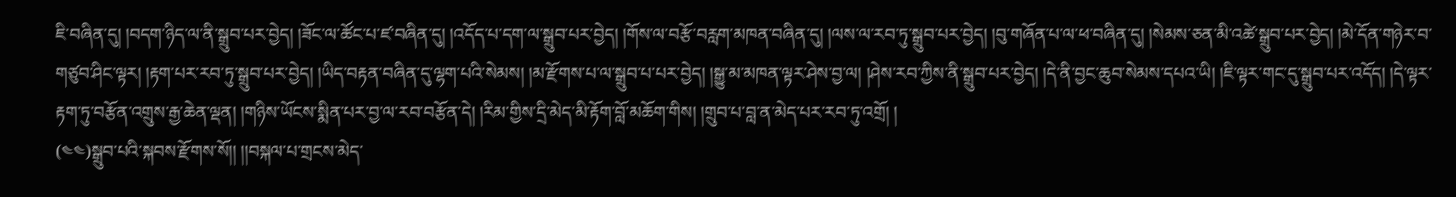ཇི་བཞིན་དུ། །བདག་ཉིད་ལ་ནི་སྒྲུབ་པར་བྱེད། །ཟོང་ལ་ཚོང་པ་ཛ་བཞིན་དུ། །འདོད་པ་དག་ལ་སྒྲུབ་པར་བྱེད། །གོས་ལ་བརྩོ་བརླག་མཁན་བཞིན་དུ། །ལས་ལ་རབ་ཏུ་སྒྲུབ་པར་བྱེད། །བུ་གཞོན་པ་ལ་ཕ་བཞིན་དུ། །སེམས་ཅན་མི་འཚེ་སྒྲུབ་པར་བྱེད། །མེ་དོན་གཉེར་བ་གཙུབ་ཤིང་ལྟར། །རྟག་པར་རབ་ཏུ་སྒྲུབ་པར་བྱེད། །ཡིད་བརྟན་བཞིན་དུ་ལྷག་པའི་སེམས། །མ་རྫོགས་པ་ལ་སྒྲུབ་པ་པར་བྱེད། །སྒྱུ་མ་མཁན་ལྟར་ཤེས་བྱ་ལ། །ཤེས་རབ་ཀྱིས་ནི་སྒྲུབ་པར་བྱེད། །དེ་ནི་བྱང་ཆུབ་སེམས་དཔའ་ཡི། །ཇི་ལྟར་གང་དུ་སྒྲུབ་པར་འདོད། །དེ་ལྟར་རྟག་ཏུ་བརྩོན་འགྲུས་རྒྱ་ཆེན་ལྡན། །གཉིས་ཡོངས་སྨིན་པར་བྱ་ལ་རབ་བརྩོན་དེ། །རིམ་གྱིས་དྲི་མེད་མི་རྟོག་བློ་མཆོག་གིས། །གྲུབ་པ་བླ་ན་མེད་པར་རབ་ཏུ་འགྲོ། །
(༤༤)སྒྲུབ་པའི་སྐབས་རྫོགས་སོ།། །།བསྐལ་པ་གྲངས་མེད་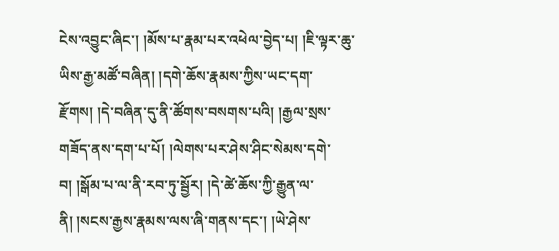ངེས་འབྱུང་ཞིང་། །མོས་པ་རྣམ་པར་འཕེལ་བྱེད་པ། །ཇི་ལྟར་ཆུ་ཡིས་རྒྱ་མཚོ་བཞིན། །དགེ་ཆོས་རྣམས་ཀྱིས་ཡང་དག་རྫོགས། །དེ་བཞིན་དུ་ནི་ཚོགས་བསགས་པའི། །རྒྱལ་སྲས་གཟོད་ནས་དག་པ་པོ། །ལེགས་པར་ཤེས་ཤིང་སེམས་དགེ་བ། །སྒོམ་པ་ལ་ནི་རབ་ཏུ་སྦྱོར། །དེ་ཚེ་ཆོས་ཀྱི་རྒྱུན་ལ་ནི། །སངས་རྒྱས་རྣམས་ལས་ཞི་གནས་དང་། །ཡེ་ཤེས་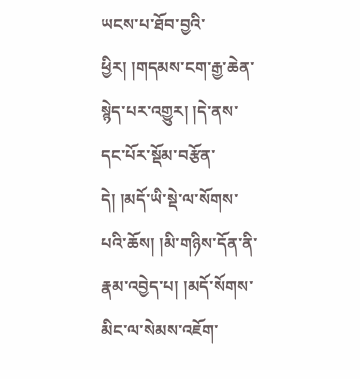ཡངས་པ་ཐོབ་བྱའི་ཕྱིར། །གདམས་ངག་རྒྱ་ཆེན་སྙེད་པར་འགྱུར། །དེ་ནས་དང་པོར་སྡོམ་བརྩོན་དེ། །མདོ་ཡི་སྡེ་ལ་སོགས་པའི་ཆོས། །མི་གཉིས་དོན་ནི་རྣམ་འབྱེད་པ། །མདོ་སོགས་མིང་ལ་སེམས་འཇོག་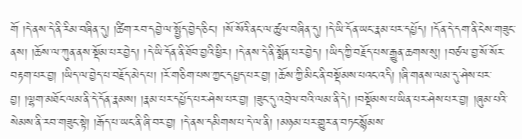གོ །དེ་ནས་དེ་ནི་རིམ་བཞིན་དུ། །ཚིག་རབ་དབྱེ་ལ་སྤྱོད་བྱེད་ཅིང་། །སོ་སོའི་ནང་ལ་ཚུལ་བཞིན་དུ། །དེ་ཡི་དོན་ཡང་རྣམ་པར་དཔྱོད། །དོན་དེ་དག་ནི་ངེས་གཟུང་ནས། །ཆོས་ལ་ཀུན་ནས་སྡོམ་པར་བྱེད། །དེ་ཡི་དོན་ནི་ཐོབ་བྱའི་ཕྱིར། །དེ་ནས་དེ་ནི་སྨོན་པར་བྱེད། །ཡིད་ཀྱི་བརྗོད་པས་རྒྱུན་ཆགས་སུ། །བཙལ་བྱ་སོ་སོར་བརྟག་པར་བྱ། །ཡིད་ལ་བྱེད་པ་བརྗོད་མེད་པ། །རོ་གཅིག་པས་ཀྱང་དཔྱད་པར་བྱ། །ཆོས་ཀྱི་མིང་ནི་བསྡོམས་པའང་འདི། །ཞི་གནས་ལམ་དུ་ཤེས་པར་བྱ། །ལྷག་མཐོང་ལམ་ནི་དེ་དོན་རྣམས། །རྣམ་པར་དཔྱོད་པར་ཤེས་པར་བྱ། །ཟུང་དུ་འབྲེལ་བའི་ལམ་ནི་དེ། །བསྡོམས་པ་ཡིན་པར་ཤེས་པར་བྱ། །ཞུམ་པའི་སེམས་ནི་རབ་གཟུང་སྟེ། །རྒོད་པ་ཡང་ནི་ཞི་བར་བྱ། །དེ་ནས་དམིགས་པ་དེ་ལ་ནི། །མཉམ་པར་གྱུར་ན་བཏང་སྙོམས་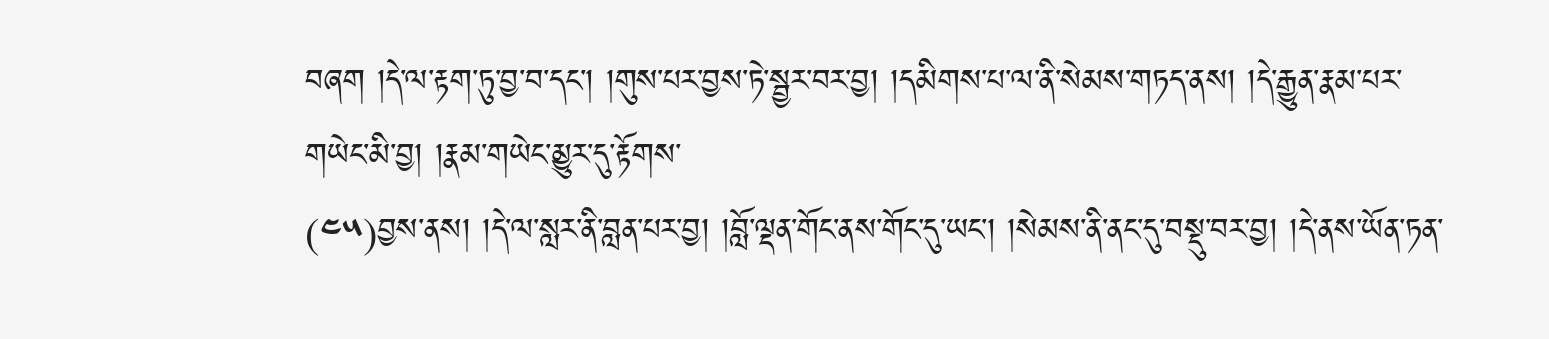བཞག །དེ་ལ་རྟག་ཏུ་བྱ་བ་དང་། །གུས་པར་བྱས་ཏེ་སྦྱར་བར་བྱ། །དམིགས་པ་ལ་ནི་སེམས་གཏད་ནས། །དེ་རྒྱུན་རྣམ་པར་གཡེང་མི་བྱ། །རྣམ་གཡེང་མྱུར་དུ་རྟོགས་
(༤༥)བྱས་ནས། །དེ་ལ་སླར་ནི་བླན་པར་བྱ། །བློ་ལྡན་གོང་ནས་གོང་དུ་ཡང་། །སེམས་ནི་ནང་དུ་བསྡུ་བར་བྱ། །དེ་ནས་ཡོན་ཏན་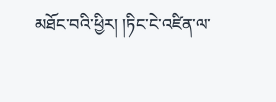མཐོང་བའི་ཕྱིར། །ཏིང་ངེ་འཛིན་ལ་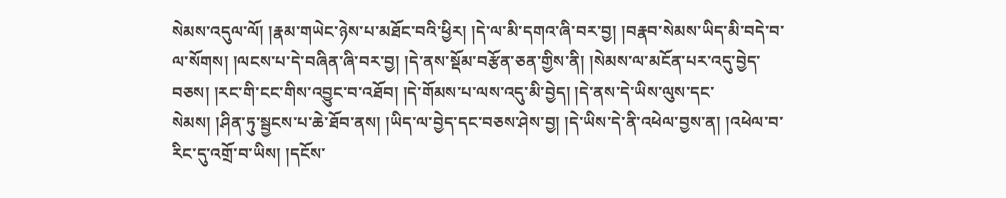སེམས་འདུལ་ལོ། །རྣམ་གཡེང་ཉེས་པ་མཐོང་བའི་ཕྱིར། །དེ་ལ་མི་དགའ་ཞི་བར་བྱ། །བརྣབ་སེམས་ཡིད་མི་བདེ་བ་ལ་སོགས། །ལངས་པ་དེ་བཞིན་ཞི་བར་བྱ། །དེ་ནས་སྡོམ་བརྩོན་ཅན་གྱིས་ནི། །སེམས་ལ་མངོན་པར་འདུ་བྱེད་བཅས། །རང་གི་ངང་གིས་འབྱུང་བ་འཐོབ། །དེ་གོམས་པ་ལས་འདུ་མི་བྱེད། །དེ་ནས་དེ་ཡིས་ལུས་དང་སེམས། །ཤིན་ཏུ་སྦྱངས་པ་ཆེ་ཐོབ་ནས། །ཡིད་ལ་བྱེད་དང་བཅས་ཤེས་བྱ། །དེ་ཡིས་དེ་ནི་འཕེལ་བྱས་ན། །འཕེལ་བ་རིང་དུ་འགྲོ་བ་ཡིས། །དངོས་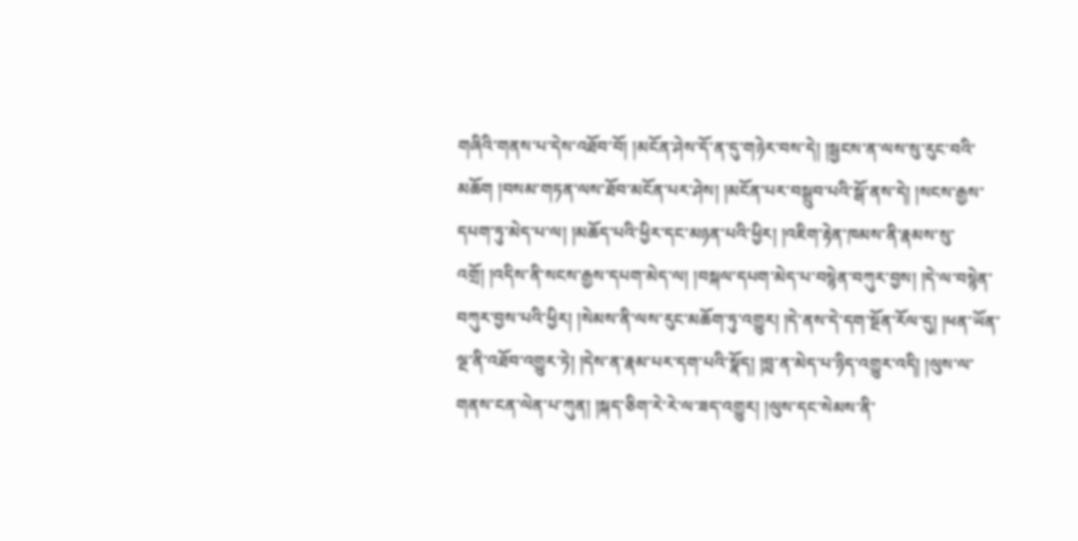གཞིའི་གནས་པ་དེས་འཐོབ་བོ། །མངོན་ཤེས་དོ་ན་དུ་གཉེར་བས་དེ། །སྦྱངས་ན་ལས་སུ་རུང་བའི་མཆོག །བསམ་གཏན་ལས་ཐོབ་མངོན་པར་ཤེས། །མངོན་པར་བསྒྲུབ་པའི་སྒོ་ནས་དེ། །སངས་རྒྱས་དཔག་ཏུ་མེད་པ་ལ། །མཆོད་པའི་ཕྱིར་དང་མཉན་པའི་ཕྱིར། །འཇིག་རྟེན་ཁམས་ནི་རྣམས་སུ་འགྲོ། །འདིས་ནི་སངས་རྒྱས་དཔག་མེད་ལ། །བསྐལ་དཔག་མེད་པ་བསྙེན་བཀུར་བྱས། །དེ་ལ་བསྙེན་བཀུར་བྱས་པའི་ཕྱིར། །སེམས་ནི་ལས་རུང་མཆོག་ཏུ་འགྱུར། །དེ་ནས་དེ་དག་སྔོན་རོལ་དུ། །ཕན་ཡོན་ལྔ་ནི་འཐོབ་འགྱུར་ཏེ། །དེས་ན་རྣམ་པར་དག་པའི་སྣོད། །བླ་ན་མེད་པ་ཉིད་འགྱུར་འདི། །ལུས་ལ་གནས་ངན་ལེན་པ་ཀུན། །སྐད་ཅིག་རེ་རེ་ལ་ཟད་འགྱུར། །ལུས་དང་སེམས་ནི་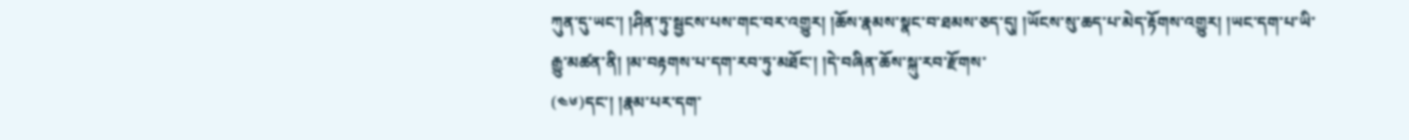ཀུན་དུ་ཡང་། །ཤིན་ཏུ་སྦྱངས་པས་གང་བར་འགྱུར། །ཆོས་རྣམས་སྣང་བ་ཐམས་ཅད་དུ། །ཡོངས་སུ་ཆད་པ་མེད་རྟོགས་འགྱུར། །ཡང་དག་པ་ཡི་རྒྱུ་མཚན་ནི། །མ་བརྟགས་པ་དག་རབ་ཏུ་མཐོང་། །དེ་བཞིན་ཆོས་སྐུ་རབ་རྫོགས་
(༤༦)དང་། །རྣམ་པར་དག་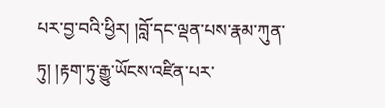པར་བྱ་བའི་ཕྱིར། །བློ་དང་ལྡན་པས་རྣམ་ཀུན་ཏུ། །རྟག་ཏུ་རྒྱུ་ཡོངས་འཛིན་པར་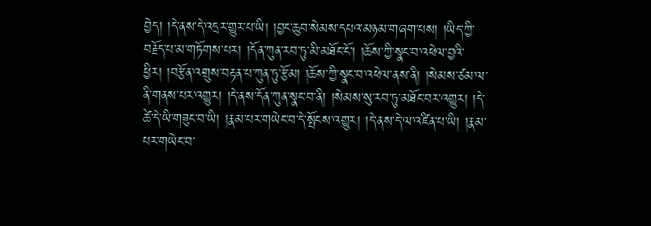བྱེད། །དེ་ནས་དེ་འདྲར་གྱུར་པ་ཡི། །བྱང་ཆུབ་སེམས་དཔའ་མཉམ་གཞག་པས། །ཡིད་ཀྱི་བརྗོད་པ་མ་གཏོགས་པར། །དོན་ཀུན་རབ་ཏུ་མི་མཐོང་ངོ་། །ཆོས་ཀྱི་སྣང་བ་འཕེལ་བྱའི་ཕྱིར། །བརྩོན་འགྲུས་བརྟན་པ་ཀུན་ཏུ་རྩོམ། །ཆོས་ཀྱི་སྣང་བ་འཕེལ་ནས་ནི། །སེམས་ཙམ་ལ་ནི་གནས་པར་འགྱུར། །དེ་ནས་དོན་ཀུན་སྣང་བ་ནི། །སེམས་སུ་རབ་ཏུ་མཐོང་བར་འགྱུར། །དེ་ཚེ་དེ་ཡི་གཟུང་བ་ཡི། །རྣམ་པར་གཡེང་བ་དེ་སྤོངས་འགྱུར། །དེ་ནས་དེ་ལ་འཛིན་པ་ཡི། །རྣམ་པར་གཡེང་བ་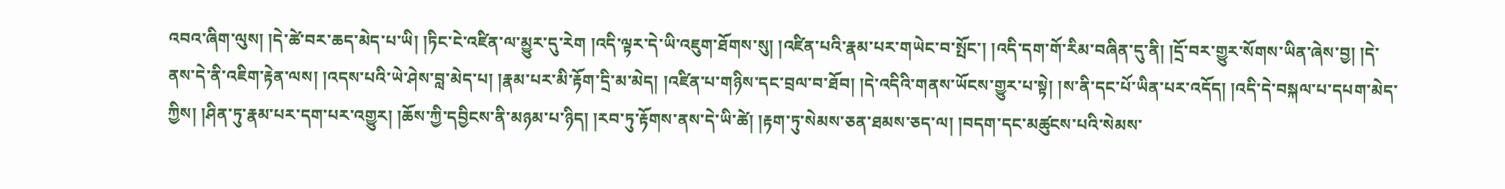འབའ་ཞིག་ལུས། །དེ་ཚེ་བར་ཆད་མེད་པ་ཡི། །ཏིང་ངེ་འཛིན་ལ་མྱུར་དུ་རེག །འདི་ལྟར་དེ་ཡི་འཇུག་ཐོགས་སུ། །འཛིན་པའི་རྣམ་པར་གཡེང་བ་སྤོང་། །འདི་དག་གོ་རིམ་བཞིན་དུ་ནི། །དྲོ་བར་གྱུར་སོགས་ཡིན་ཞེས་བྱ། །དེ་ནས་དེ་ནི་འཇིག་རྟེན་ལས། །འདས་པའི་ཡེ་ཤེས་བླ་མེད་པ། །རྣམ་པར་མི་རྟོག་དྲི་མ་མེད། །འཛིན་པ་གཉིས་དང་བྲལ་བ་ཐོབ། །དེ་འདིའི་གནས་ཡོངས་གྱུར་པ་སྟེ། །ས་ནི་དང་པོ་ཡིན་པར་འདོད། །འདི་དེ་བསྐལ་པ་དཔག་མེད་ཀྱིས། །ཤིན་ཏུ་རྣམ་པར་དག་པར་འགྱུར། །ཆོས་ཀྱི་དབྱིངས་ནི་མཉམ་པ་ཉིད། །རབ་ཏུ་རྟོགས་ནས་དེ་ཡི་ཚེ། །རྟག་ཏུ་སེམས་ཅན་ཐམས་ཅད་ལ། །བདག་དང་མཚུངས་པའི་སེམས་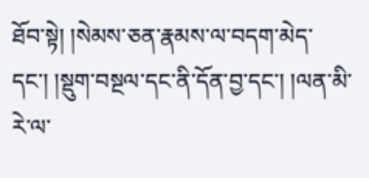ཐོབ་སྟེ། །སེམས་ཅན་རྣམས་ལ་བདག་མེད་དང་། །སྡུག་བསྔལ་དང་ནི་དོན་བྱ་དང་། །ལན་མི་རེ་ལ་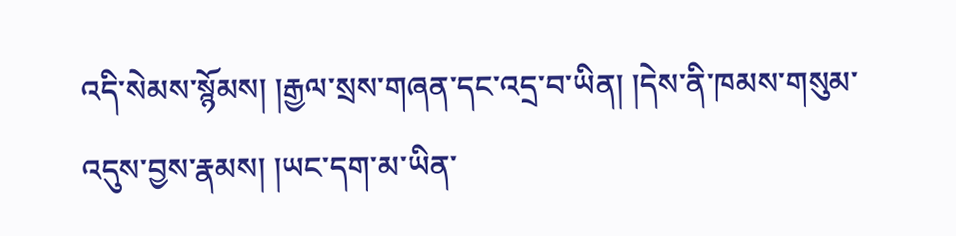འདི་སེམས་སྙོམས། །རྒྱལ་སྲས་གཞན་དང་འདྲ་བ་ཡིན། །དེས་ནི་ཁམས་གསུམ་འདུས་བྱས་རྣམས། །ཡང་དག་མ་ཡིན་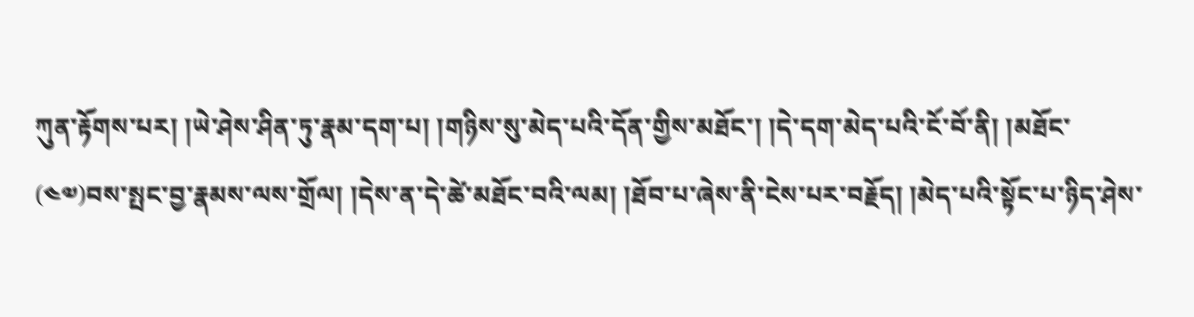ཀུན་རྟོགས་པར། །ཡེ་ཤེས་ཤིན་ཏུ་རྣམ་དག་པ། །གཉིས་སུ་མེད་པའི་དོན་གྱིས་མཐོང་། །དེ་དག་མེད་པའི་ངོ་བོ་ནི། །མཐོང་
(༤༧)བས་སྤང་བྱ་རྣམས་ལས་གྲོལ། །དེས་ན་དེ་ཚེ་མཐོང་བའི་ལམ། །ཐོབ་པ་ཞེས་ནི་ངེས་པར་བརྗོད། །མེད་པའི་སྟོང་པ་ཉིད་ཤེས་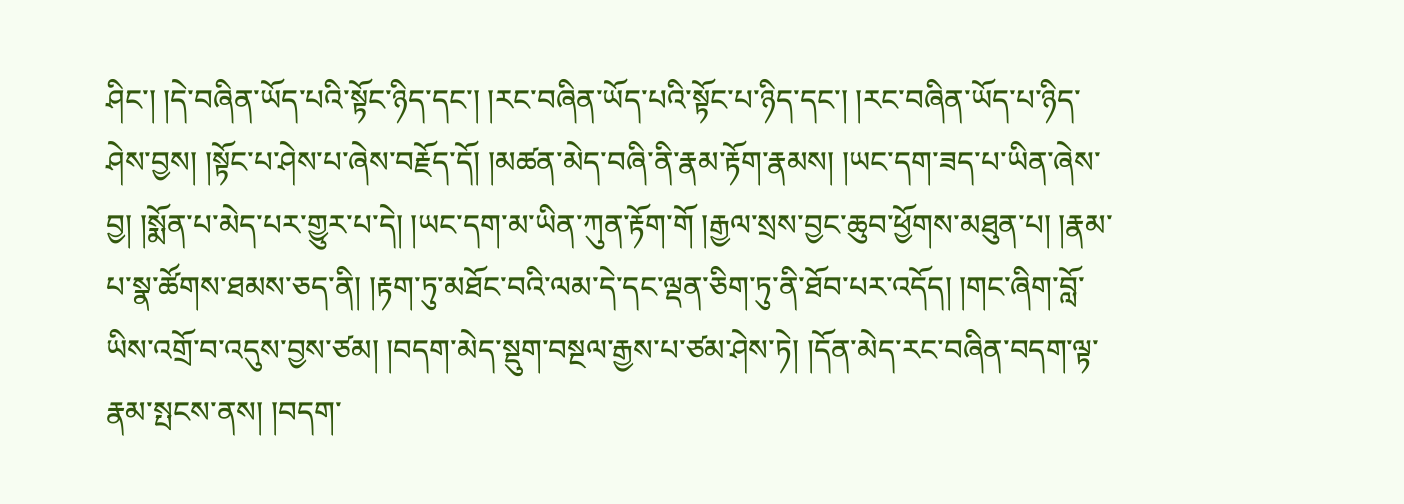ཤིང་། །དེ་བཞིན་ཡོད་པའི་སྟོང་ཉིད་དང་། །རང་བཞིན་ཡོད་པའི་སྟོང་པ་ཉིད་དང་། །རང་བཞིན་ཡོད་པ་ཉིད་ཤེས་བྱས། །སྟོང་པ་ཤེས་པ་ཞེས་བརྗོད་དོ། །མཚན་མེད་བཞི་ནི་རྣམ་རྟོག་རྣམས། །ཡང་དག་ཟད་པ་ཡིན་ཞེས་བྱ། །སྨོན་པ་མེད་པར་གྱུར་པ་དེ། །ཡང་དག་མ་ཡིན་ཀུན་རྟོག་གོ །རྒྱལ་སྲས་བྱང་ཆུབ་ཕྱོགས་མཐུན་པ། །རྣམ་པ་སྣ་ཚོགས་ཐམས་ཅད་ནི། །རྟག་ཏུ་མཐོང་བའི་ལམ་དེ་དང་ལྡན་ཅིག་ཏུ་ནི་ཐོབ་པར་འདོད། །གང་ཞིག་བློ་ཡིས་འགྲོ་བ་འདུས་བྱས་ཙམ། །བདག་མེད་སྡུག་བསྔལ་རྒྱས་པ་ཙམ་ཤེས་ཏེ། །དོན་མེད་རང་བཞིན་བདག་ལྟ་རྣམ་སྤངས་ནས། །བདག་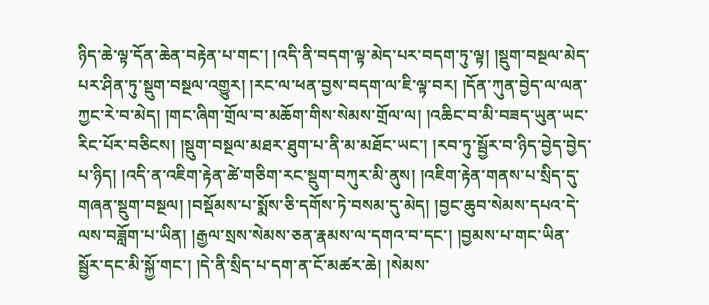ཉིད་ཆེ་ལྟ་དོན་ཆེན་བརྟེན་པ་གང་། །འདི་ནི་བདག་ལྟ་མེད་པར་བདག་ཏུ་ལྟ། །སྡུག་བསྔལ་མེད་པར་ཤིན་ཏུ་སྡུག་བསྔལ་འགྱུར། །རང་ལ་ཕན་བྱས་བདག་ལ་ཇི་ལྟ་བར། །དོན་ཀུན་བྱེད་ལ་ལན་ཀྱང་རེ་བ་མེད། །གང་ཞིག་གྲོལ་བ་མཆོག་གིས་སེམས་གྲོལ་ལ། །འཆིང་བ་མི་བཟད་ཡུན་ཡང་རིང་པོར་བཅིངས། །སྡུག་བསྔལ་མཐར་ཐུག་པ་ནི་མ་མཐོང་ཡང་། །རབ་ཏུ་སྦྱོར་བ་ཉིད་བྱེད་བྱེད་པ་ཉིད། །འདི་ན་འཇིག་རྟེན་ཚེ་གཅིག་རང་སྡུག་བཀུར་མི་ནུས། །འཇིག་རྟེན་གནས་པ་སྲིད་དུ་གཞན་སྡུག་བསྔལ། །བསྡོམས་པ་སྨོས་ཅི་དགོས་ཏེ་བསམ་དུ་མེད། །བྱང་ཆུབ་སེམས་དཔའ་དེ་ལས་བཟློག་པ་ཡིན། །རྒྱལ་སྲས་སེམས་ཅན་རྣམས་ལ་དགའ་བ་དང་། །བྱམས་པ་གང་ཡིན་སྦྱོར་དང་མི་སྐྱོ་གང་། །དེ་ནི་སྲིད་པ་དག་ན་ངོ་མཚར་ཆེ། །སེམས་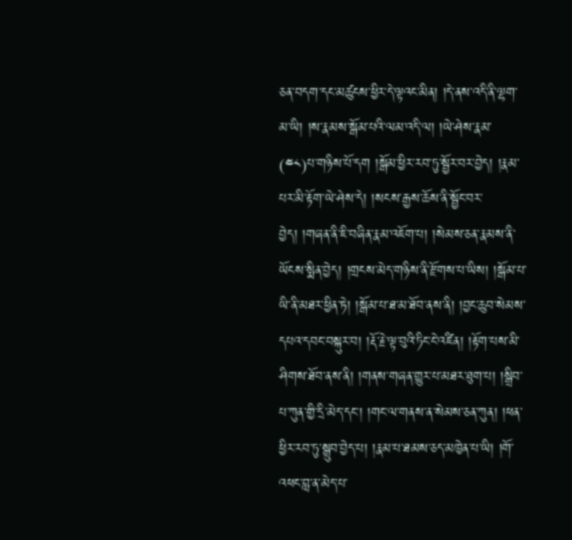ཅན་བདག་དང་མཚུངས་ཕྱིར་དེ་ལྟའང་མིན། །དེ་ནས་འདི་ནི་ལྷག་མ་ཡི། །ས་རྣམས་སྒོམ་པའི་ལམ་འདི་ལ། །ཡེ་ཤེས་རྣམ་
(༤༨)པ་གཉིས་པོ་དག །སྒོམ་ཕྱིར་རབ་ཏུ་སྦྱོར་བར་བྱེད། །རྣམ་པར་མི་རྟོག་ཡེ་ཤེས་དེ། །སངས་རྒྱས་ཆོས་ནི་སྦྱོང་བར་བྱེད། །གཞན་ནི་ཇི་བཞིན་རྣམ་འཇོག་པ། །སེམས་ཅན་རྣམས་ནི་ཡོངས་སྨིན་བྱེད། །གྲངས་མེད་གཉིས་ནི་རྫོགས་པ་ཡིས། །སྒོམ་པ་ཡི་ནི་མཐར་ཕྱིན་ཏེ། །སྒོམ་པ་ཐ་མ་ཐོབ་ནས་ནི། །བྱང་ཆུབ་སེམས་དཔའ་དབང་བསྐུར་བ། །རྡོ་རྗེ་ལྟ་བུའི་ཏིང་ངེ་འཛིན། །རྟོག་པས་མི་ཤིགས་ཐོབ་ནས་ནི། །གནས་གཞན་གྱུར་པ་མཐར་ཐུག་པ། །སྒྲིབ་པ་ཀུན་གྱི་དྲི་མེད་དང་། །གང་ལ་གནས་ན་སེམས་ཅན་ཀུན། །ཕན་ཕྱིར་རབ་ཏུ་སྒྲུབ་བྱེད་པ། །རྣམ་པ་ཐམས་ཅད་མཁྱེན་པ་ཡི། །གོ་འཕང་བླ་ན་མེད་པ་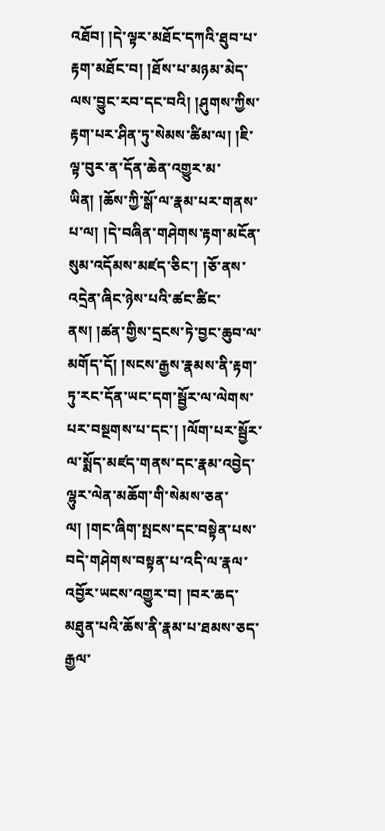འཐོབ། །དེ་ལྟར་མཐོང་དཀའི་ཐུབ་པ་རྟག་མཐོང་བ། །ཐོས་པ་མཉམ་མེད་ལས་བྱུང་རབ་དང་བའི། །ཤུགས་ཀྱིས་རྟག་པར་ཤིན་ཏུ་སེམས་ཚིམ་ལ། །ཇི་ལྟ་བུར་ན་དོན་ཆེན་འགྱུར་མ་ཡིན། །ཆོས་ཀྱི་སྒོ་ལ་རྣམ་པར་གནས་པ་ལ། །དེ་བཞིན་གཤེགས་རྟག་མངོན་སུམ་འདོམས་མཛད་ཅིང་། །ཅོ་ནས་འདྲེན་ཞིང་ཉེས་པའི་ཚང་ཚིང་ནས། །ཚན་གྱིས་དྲངས་ཏེ་བྱང་ཆུབ་ལ་མགོད་དོ། །སངས་རྒྱས་རྣམས་ནི་རྟག་ཏུ་རང་དོན་ཡང་དག་སྦྱོར་ལ་ལེགས་པར་བསྔགས་པ་དང་། །ལོག་པར་སྦྱོར་ལ་སྨོད་མཛད་གནས་དང་རྣམ་འབྱེད་ལྷུར་ལེན་མཆོག་གི་སེམས་ཅན་ལ། །གང་ཞིག་སྤངས་དང་བསྟེན་པས་བདེ་གཤེགས་བསྟན་པ་འདི་ལ་རྣལ་འབྱོར་ཡངས་འགྱུར་བ། །བར་ཆད་མཐུན་པའི་ཆོས་ནི་རྣམ་པ་ཐམས་ཅད་རྒྱལ་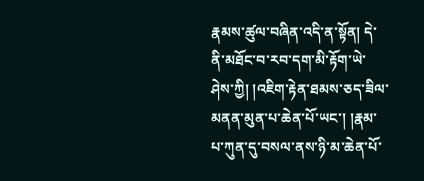རྣམས་ཚུལ་བཞིན་འདི་ན་སྟོན། དེ་ནི་མཐོང་བ་རབ་དག་མི་རྟོག་ཡེ་ཤེས་ཀྱི། །འཇིག་རྟེན་ཐམས་ཅད་ཟིལ་མནན་མུན་པ་ཆེན་པོ་ཡང་། །རྣམ་པ་ཀུན་དུ་བསལ་ནས་ཉི་མ་ཆེན་པོ་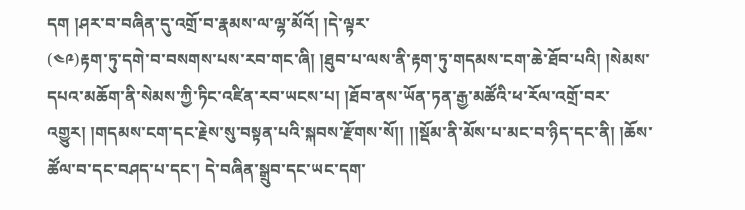དག །ཤར་བ་བཞིན་དུ་འགྲོ་བ་རྣམས་ལ་ལྷ་མོའོ། །དེ་ལྟར་
(༤༩)རྟག་ཏུ་དགེ་བ་བསགས་པས་རབ་གང་ཞི། །ཐུབ་པ་ལས་ནི་རྟག་ཏུ་གདམས་ངག་ཆེ་ཐོབ་པའི། །སེམས་དཔའ་མཆོག་ནི་སེམས་ཀྱི་ཏིང་འཛིན་རབ་ཡངས་པ། །ཐོབ་ནས་ཡོན་ཏན་རྒྱ་མཚོའི་ཕ་རོལ་འགྲོ་བར་འགྱུར། །གདམས་ངག་དང་རྗེས་སུ་བསྟན་པའི་སྐབས་རྫོགས་སོ།། །།སྡོམ་ནི་མོས་པ་མང་བ་ཉིད་དང་ནི། །ཆོས་ཚོལ་བ་དང་བཤད་པ་དང་། དེ་བཞིན་སྒྲུབ་དང་ཡང་དག་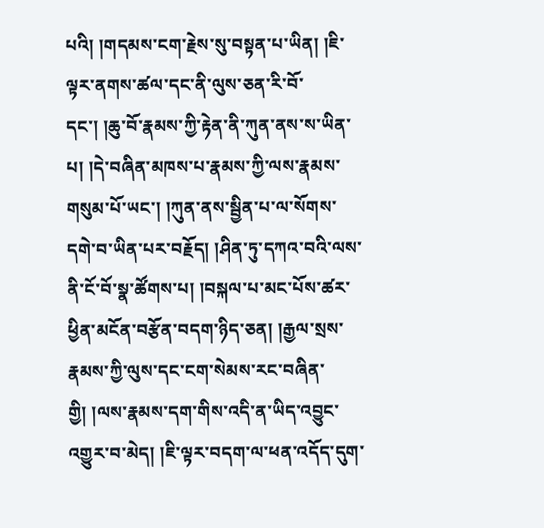པའི། །གདམས་ངག་རྗེས་སུ་བསྟན་པ་ཡིན། །ཇི་ལྟར་ནགས་ཚལ་དང་ནི་ལུས་ཅན་རི་བོ་དང་། །ཆུ་བོ་རྣམས་ཀྱི་རྟེན་ནི་ཀུན་ནས་ས་ཡིན་པ། །དེ་བཞིན་མཁས་པ་རྣམས་ཀྱི་ལས་རྣམས་གསུམ་པོ་ཡང་། །ཀུན་ནས་སྦྱིན་པ་ལ་སོགས་དགེ་བ་ཡིན་པར་བརྗོད། །ཤིན་ཏུ་དཀའ་བའི་ལས་ནི་ངོ་བོ་སྣ་ཚོགས་པ། །བསྐལ་པ་མང་པོས་ཚར་ཕྱིན་མངོན་བརྩོན་བདག་ཉིད་ཅན། །རྒྱལ་སྲས་རྣམས་ཀྱི་ལུས་དང་ངག་སེམས་རང་བཞིན་གྱི། །ལས་རྣམས་དག་གིས་འདི་ན་ཡིད་འབྱུང་འགྱུར་བ་མེད། །ཇི་ལྟར་བདག་ལ་ཕན་འདོད་དུག་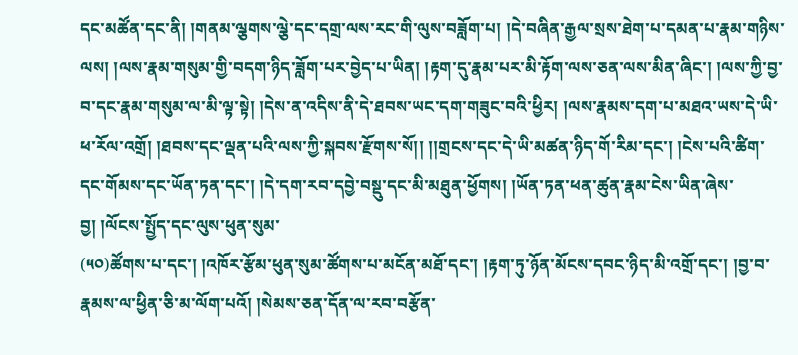དང་མཚོན་དང་ནི། །གནམ་ལྕགས་ལྕེ་དང་དགྲ་ལས་རང་གི་ལུས་བཟློག་པ། །དེ་བཞིན་རྒྱལ་སྲས་ཐེག་པ་དམན་པ་རྣམ་གཉིས་ལས། །ལས་རྣམ་གསུམ་གྱི་བདག་ཉིད་ཟློག་པར་བྱེད་པ་ཡིན། །རྟག་དུ་རྣམ་པར་མི་རྟོག་ལས་ཅན་ལས་མིན་ཞིང་། །ལས་ཀྱི་བྱ་བ་དང་རྣམ་གསུམ་ལ་མི་ལྟ་སྟེ། །དེས་ན་འདིས་ནི་དེ་ཐབས་ཡང་དག་གཟུང་བའི་ཕྱིར། །ལས་རྣམས་དག་པ་མཐའ་ཡས་དེ་ཡི་ཕ་རོལ་འགྲོ། །ཐབས་དང་ལྡན་པའི་ལས་ཀྱི་སྐབས་རྫོགས་སོ།། །།གྲངས་དང་དེ་ཡི་མཚན་ཉིད་གོ་རིམ་དང་། །ངེས་པའི་ཚིག་དང་གོམས་དང་ཡོན་ཏན་དང་། །དེ་དག་རབ་དབྱེ་བསྡུ་དང་མི་མཐུན་ཕྱོགས། །ཡོན་ཏན་ཕན་ཚུན་རྣམ་ངེས་ཡིན་ཞེས་བྱ། །ལོངས་སྤྱོད་དང་ལུས་ཕུན་སུམ་
(༥༠)ཚོགས་པ་དང་། །འཁོར་རྩོམ་ཕུན་སུམ་ཚོགས་པ་མངོན་མཐོ་དང་། །རྟག་ཏུ་ཉོན་མོངས་དབང་ཉིད་མི་འགྲོ་དང་། །བྱ་བ་རྣམས་ལ་ཕྱིན་ཅི་མ་ལོག་པའོ། །སེམས་ཅན་དོན་ལ་རབ་བརྩོན་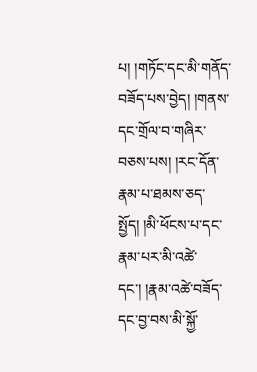པ། །གཏོང་དང་མི་གནོད་བཟོད་པས་བྱེད། །གནས་དང་གྲོལ་བ་གཞིར་བཅས་པས། །རང་དོན་རྣམ་པ་ཐམས་ཅད་སྤྱོད། །མི་ཕོངས་པ་དང་རྣམ་པར་མི་འཚེ་དང་། །རྣམ་འཚེ་བཟོད་དང་བྱ་བས་མི་སྐྱོ་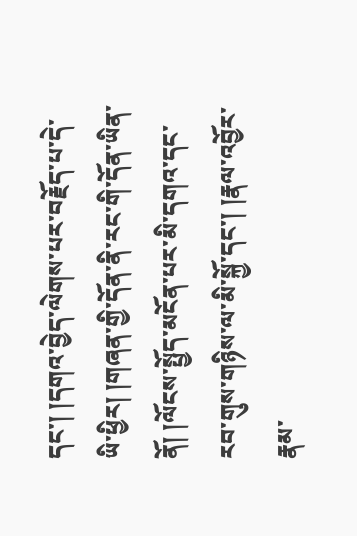དང་། །དགའ་བྱེད་ལེགས་པར་བརྗོད་པ་དེ་ཡི་ཕྱིར། །གཞན་གྱི་དོན་ནི་རང་གི་དོན་ཡིན་ནོ། །ལོངས་སྤྱོད་མངོན་པར་མི་དགའ་དང་རབ་གུས་གཉིས་ལ་མི་སྐྱོ་དང་། །རྣལ་འབྱོར་རྣམ་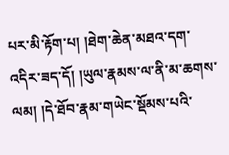པར་མི་རྟོག་པ། །ཐེག་ཆེན་མཐའ་དག་འདིར་ཟད་དོ། །ཡུལ་རྣམས་ལ་ནི་མ་ཆགས་ལམ། །དེ་ཐོབ་རྣམ་གཡེང་སྡོམས་པའི་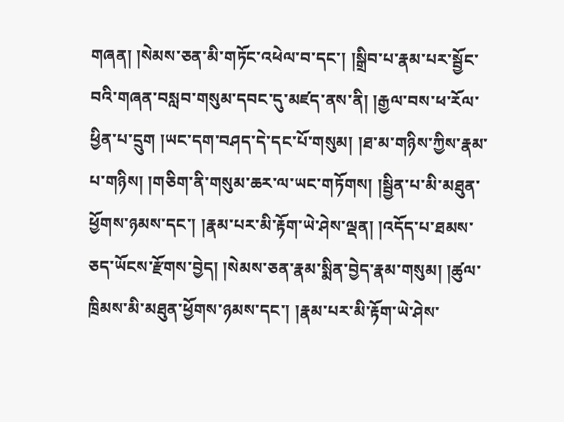གཞན། །སེམས་ཅན་མི་གཏོང་འཕེལ་བ་དང་། །སྒྲིབ་པ་རྣམ་པར་སྦྱོང་བའི་གཞན་བསླབ་གསུམ་དབང་དུ་མཛད་ནས་ནི། །རྒྱལ་བས་ཕ་རོལ་ཕྱིན་པ་དྲུག །ཡང་དག་བཤད་དེ་དང་པོ་གསུམ། །ཐ་མ་གཉིས་ཀྱིས་རྣམ་པ་གཉིས། །གཅིག་ནི་གསུམ་ཆར་ལ་ཡང་གཏོགས། །སྦྱིན་པ་མི་མཐུན་ཕྱོགས་ཉམས་དང་། །རྣམ་པར་མི་རྟོག་ཡེ་ཤེས་ལྡན། །འདོད་པ་ཐམས་ཅད་ཡོངས་རྫོགས་བྱེད། །སེམས་ཅན་རྣམ་སྨིན་བྱེད་རྣམ་གསུམ། །ཚུལ་ཁྲིམས་མི་མཐུན་ཕྱོགས་ཉམས་དང་། །རྣམ་པར་མི་རྟོག་ཡེ་ཤེས་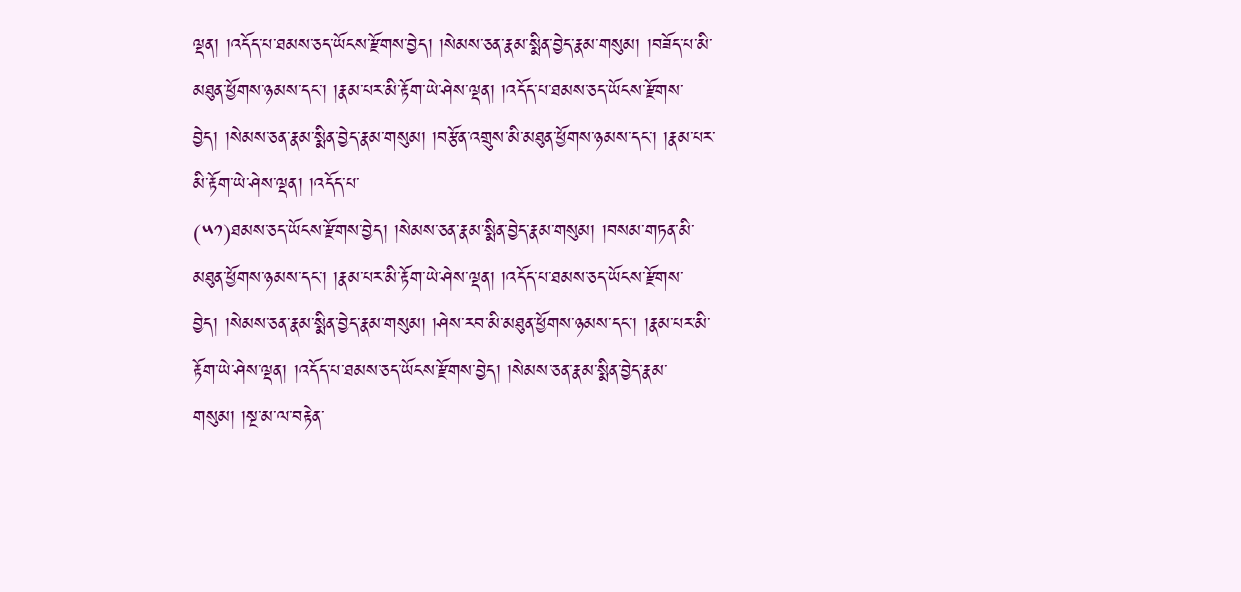ལྡན། །འདོད་པ་ཐམས་ཅད་ཡོངས་རྫོགས་བྱེད། །སེམས་ཅན་རྣམ་སྨིན་བྱེད་རྣམ་གསུམ། །བཟོད་པ་མི་མཐུན་ཕྱོགས་ཉམས་དང་། །རྣམ་པར་མི་རྟོག་ཡེ་ཤེས་ལྡན། །འདོད་པ་ཐམས་ཅད་ཡོངས་རྫོགས་བྱེད། །སེམས་ཅན་རྣམ་སྨིན་བྱེད་རྣམ་གསུམ། །བརྩོན་འགྲུས་མི་མཐུན་ཕྱོགས་ཉམས་དང་། །རྣམ་པར་མི་རྟོག་ཡེ་ཤེས་ལྡན། །འདོད་པ་
(༥༡)ཐམས་ཅད་ཡོངས་རྫོགས་བྱེད། །སེམས་ཅན་རྣམ་སྨིན་བྱེད་རྣམ་གསུམ། །བསམ་གཏན་མི་མཐུན་ཕྱོགས་ཉམས་དང་། །རྣམ་པར་མི་རྟོག་ཡེ་ཤེས་ལྡན། །འདོད་པ་ཐམས་ཅད་ཡོངས་རྫོགས་བྱེད། །སེམས་ཅན་རྣམ་སྨིན་བྱེད་རྣམ་གསུམ། །ཤེས་རབ་མི་མཐུན་ཕྱོགས་ཉམས་དང་། །རྣམ་པར་མི་རྟོག་ཡེ་ཤེས་ལྡན། །འདོད་པ་ཐམས་ཅད་ཡོངས་རྫོགས་བྱེད། །སེམས་ཅན་རྣམ་སྨིན་བྱེད་རྣམ་གསུམ། །སྔ་མ་ལ་བརྟེན་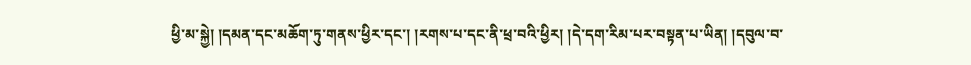ཕྱི་མ་སྐྱེ། །དམན་དང་མཆོག་ཏུ་གནས་ཕྱིར་དང་། །རགས་པ་དང་ནི་ཕྲ་བའི་ཕྱིར། །དེ་དག་རིམ་པར་བསྟན་པ་ཡིན། །དབུལ་བ་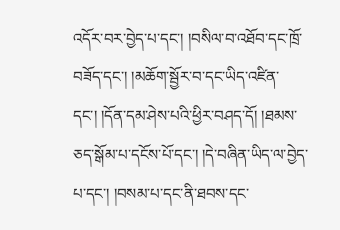འདོར་བར་བྱེད་པ་དང་། །བསིལ་བ་འཐོབ་དང་ཁྲོ་བཟོད་དང་། །མཆོག་སྦྱོར་བ་དང་ཡིད་འཛིན་དང་། །དོན་དམ་ཤེས་པའི་ཕྱིར་བཤད་དོ། །ཐམས་ཅད་སྒོམ་པ་དངོས་པོ་དང་། །དེ་བཞིན་ཡིད་ལ་བྱེད་པ་དང་། །བསམ་པ་དང་ནི་ཐབས་དང་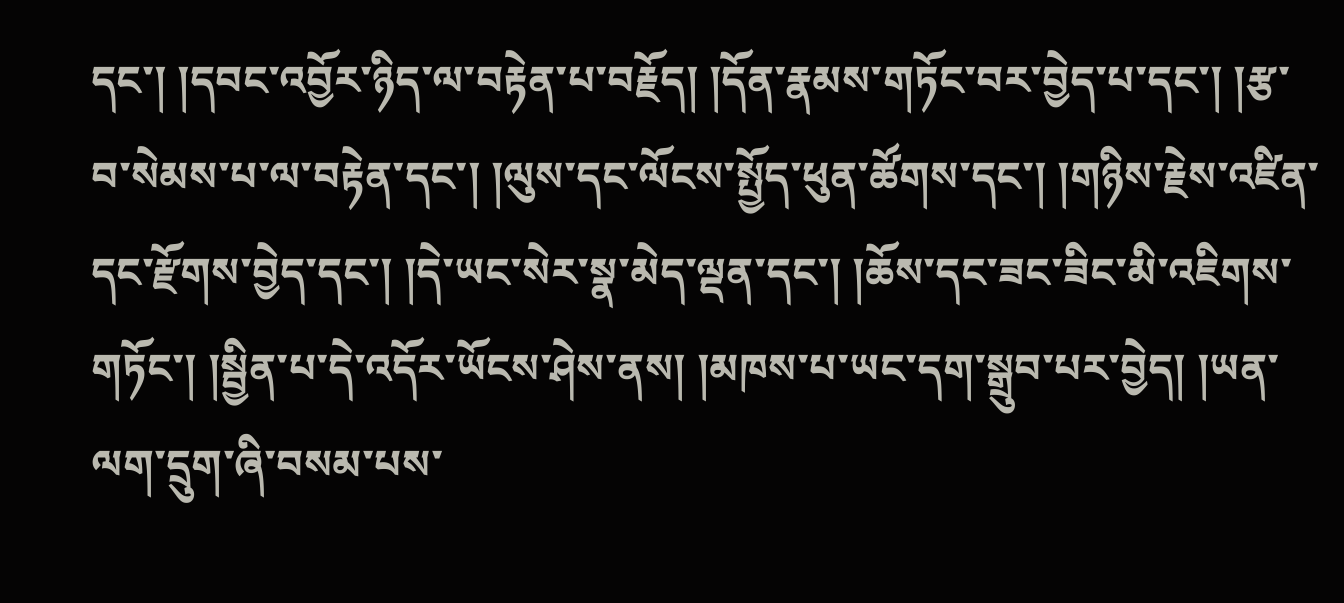དང་། །དབང་འབྱོར་ཉིད་ལ་བརྟེན་པ་བརྗོད། །དོན་རྣམས་གཏོང་བར་བྱེད་པ་དང་། །རྩ་བ་སེམས་པ་ལ་བརྟེན་དང་། །ལུས་དང་ལོངས་སྤྱོད་ཕུན་ཚོགས་དང་། །གཉིས་རྗེས་འཛིན་དང་རྫོགས་བྱེད་དང་། །དེ་ཡང་སེར་སྣ་མེད་ལྡན་དང་། །ཆོས་དང་ཟང་ཟིང་མི་འཇིགས་གཏོང་། །སྦྱིན་པ་དེ་འདོར་ཡོངས་ཤེས་ནས། །མཁས་པ་ཡང་དག་སྒྲུབ་པར་བྱེད། །ཡན་ལག་དྲུག་ཞི་བསམ་པས་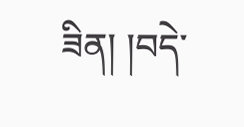ཟིན། །བདེ་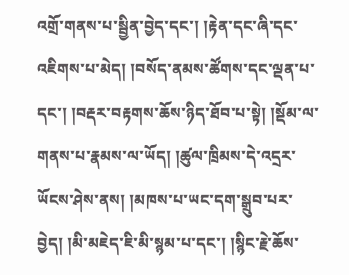འགྲོ་གནས་པ་སྦྱིན་བྱེད་དང་། །རྟེན་དང་ཞི་དང་འཇིགས་པ་མེད། །བསོད་ནམས་ཚོགས་དང་ལྡན་པ་དང་། །བརྡར་བརྟགས་ཆོས་ཉིད་ཐོབ་པ་སྟེ། །སྡོམ་ལ་གནས་པ་རྣམས་ལ་ཡོད། །ཚུལ་ཁྲིམས་དེ་འདྲར་ཡོངས་ཤེས་ནས། །མཁས་པ་ཡང་དག་སྒྲུབ་པར་བྱེད། །མི་མཇེད་ཇི་མི་སྙམ་པ་དང་། །སྙིང་རྗེ་ཆོས་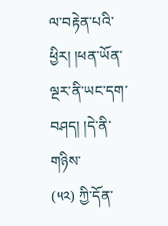ལ་བརྟེན་པའི་ཕྱིར། །ཕན་ཡོན་ལྔར་ནི་ཡང་དག་བཤད། །དེ་ནི་གཉིས་
(༥༢) ཀྱི་དོན་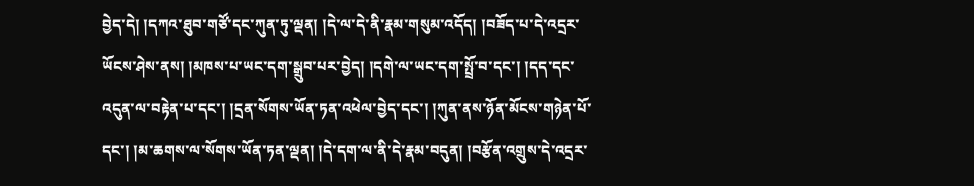བྱེད་དེ། །དཀའ་ཐུབ་གཙོ་དང་ཀུན་ཏུ་ལྡན། །དེ་ལ་དེ་ནི་རྣམ་གསུམ་འདོད། །བཟོད་པ་དེ་འདྲར་ཡོངས་ཤེས་ནས། །མཁས་པ་ཡང་དག་སྒྲུབ་པར་བྱེད། །དགེ་ལ་ཡང་དག་སྤྲོ་བ་དང་། །དད་དང་འདུན་ལ་བརྟེན་པ་དང་། །དྲན་སོགས་ཡོན་ཏན་འཕེལ་བྱེད་དང་། །ཀུན་ནས་ཉོན་མོངས་གཉེན་པོ་དང་། །མ་ཆགས་ལ་སོགས་ཡོན་ཏན་ལྡན། །དེ་དག་ལ་ནི་དེ་རྣམ་བདུན། །བརྩོན་འགྲུས་དེ་འདྲར་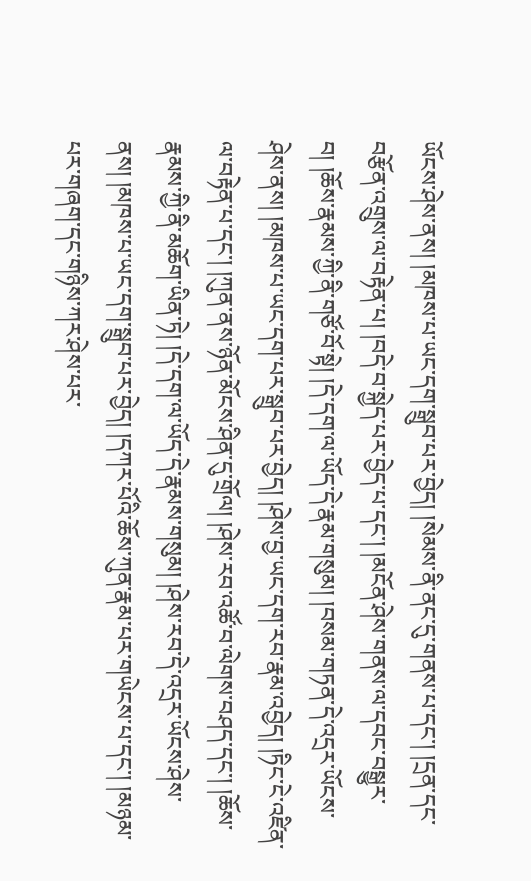ཡོངས་ཤེས་ནས། །མཁས་པ་ཡང་དག་སྒྲུབ་པར་བྱེད། །སེམས་ནི་ནང་དུ་གནས་པ་དང་། །དྲན་དང་བརྩོན་འགྲུས་ལ་བརྟེན་པ། །བདེ་བ་སྐྱེད་པར་བྱེད་པ་དང་། །མངོན་ཤེས་གནས་ལ་དབང་བསྒྱུར་བ། །ཆོས་རྣམས་ཀྱི་ནི་གཙོ་བོ་སྟེ། །དེ་དག་ལ་ཡོད་དེ་རྣམ་གསུམ། །བསམ་གཏན་དེ་འདྲར་ཡོངས་ཤེས་ནས། །མཁས་པ་ཡང་དག་པར་སྒྲུབ་པར་བྱེད། །ཤེས་བྱ་ཡང་དག་རབ་རྣམ་འབྱེད། །ཏིང་ངེ་འཛིན་ལ་བརྟེན་པ་དང་། །ཀུན་ནས་ཉོན་མོངས་ཤིན་དུ་གྲོལ། །ཤེས་རབ་འཚོ་བ་ལེགས་བཤད་དང་། །ཆོས་རྣམས་ཀྱི་ནི་མཆོག་ཡིན་ཏེ། །དེ་དག་ལ་ཡོད་དེ་རྣམས་གསུམ། །ཤེས་རབ་དེ་འདྲར་ཡོངས་ཤེས་ནས། །མཁས་པ་ཡང་དག་སྒྲུབ་པར་བྱེད། །དཀར་པོའི་ཆོས་ཀུན་རྣམ་པར་གཡེངས་པ་དང་། །མཉམ་པར་གཞག་དང་གཉིས་ཀར་ཤེས་པར་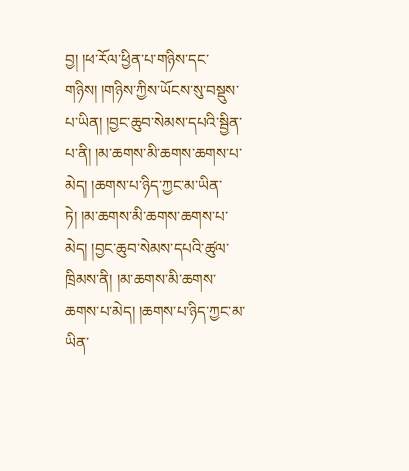བྱ། །ཕ་རོལ་ཕྱིན་པ་གཉིས་དང་གཉིས། །གཉིས་ཀྱིས་ཡོངས་སུ་བསྡུས་པ་ཡིན། །བྱང་ཆུབ་སེམས་དཔའི་སྦྱིན་པ་ནི། །མ་ཆགས་མི་ཆགས་ཆགས་པ་མེད། །ཆགས་པ་ཉིད་ཀྱང་མ་ཡིན་ཏེ། །མ་ཆགས་མི་ཆགས་ཆགས་པ་མེད། །བྱང་ཆུབ་སེམས་དཔའི་ཚུལ་ཁྲིམས་ནི། །མ་ཆགས་མི་ཆགས་ཆགས་པ་མེད། །ཆགས་པ་ཉིད་ཀྱང་མ་ཡིན་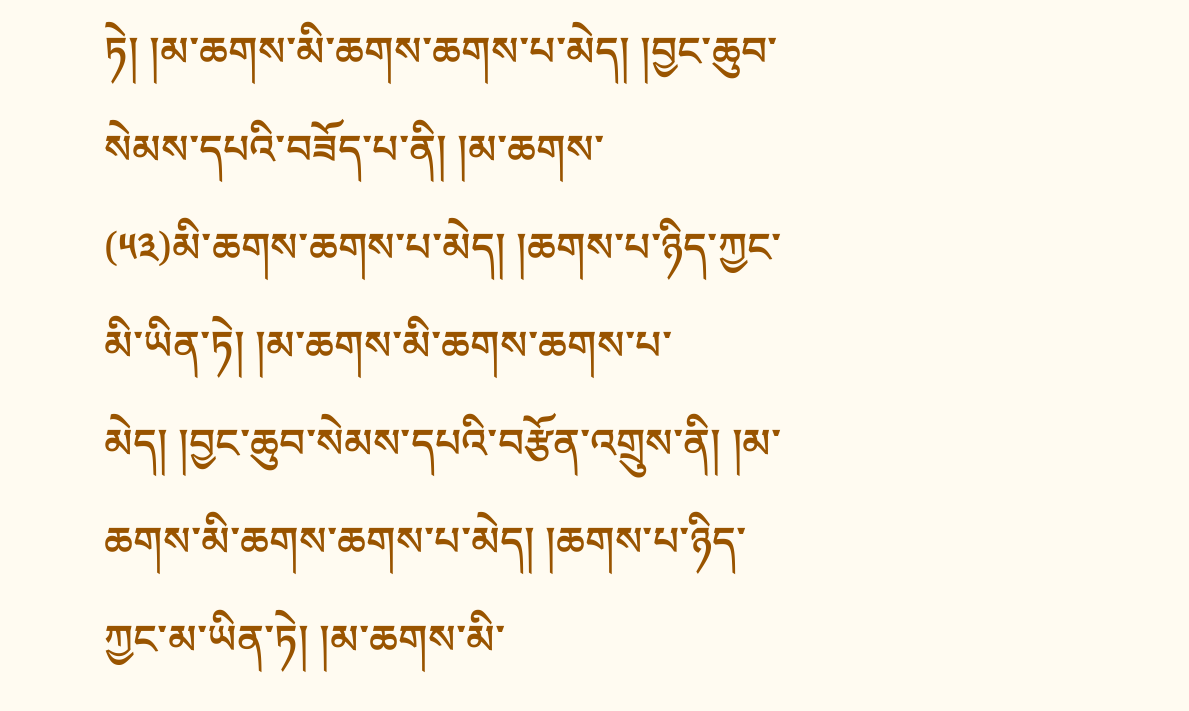ཏེ། །མ་ཆགས་མི་ཆགས་ཆགས་པ་མེད། །བྱང་ཆུབ་སེམས་དཔའི་བཟོད་པ་ནི། །མ་ཆགས་
(༥༣)མི་ཆགས་ཆགས་པ་མེད། །ཆགས་པ་ཉིད་ཀྱང་མི་ཡིན་ཏེ། །མ་ཆགས་མི་ཆགས་ཆགས་པ་མེད། །བྱང་ཆུབ་སེམས་དཔའི་བརྩོན་འགྲུས་ནི། །མ་ཆགས་མི་ཆགས་ཆགས་པ་མེད། །ཆགས་པ་ཉིད་ཀྱང་མ་ཡིན་ཏེ། །མ་ཆགས་མི་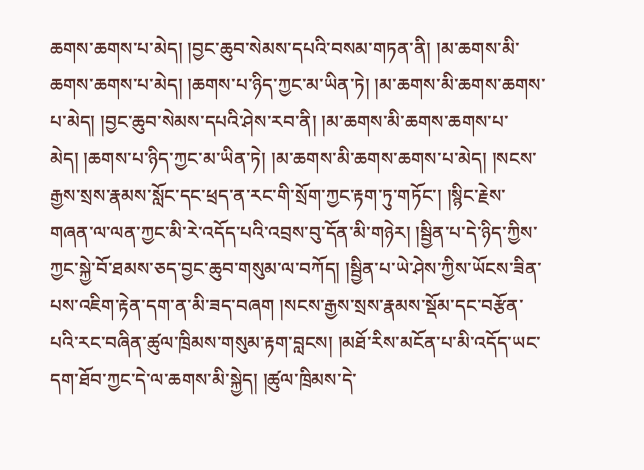ཆགས་ཆགས་པ་མེད། །བྱང་ཆུབ་སེམས་དཔའི་བསམ་གཏན་ནི། །མ་ཆགས་མི་ཆགས་ཆགས་པ་མེད། །ཆགས་པ་ཉིད་ཀྱང་མ་ཡིན་ཏེ། །མ་ཆགས་མི་ཆགས་ཆགས་པ་མེད། །བྱང་ཆུབ་སེམས་དཔའི་ཤེས་རབ་ནི། །མ་ཆགས་མི་ཆགས་ཆགས་པ་མེད། །ཆགས་པ་ཉིད་ཀྱང་མ་ཡིན་ཏེ། །མ་ཆགས་མི་ཆགས་ཆགས་པ་མེད། །སངས་རྒྱས་སྲས་རྣམས་སློང་དང་ཕྲད་ན་རང་གི་སྲོག་ཀྱང་རྟག་ཏུ་གཏོང་། །སྙིང་རྗེས་གཞན་ལ་ལན་ཀྱང་མི་རེ་འདོད་པའི་འབྲས་བུ་དོན་མི་གཉེར། །སྦྱིན་པ་དེ་ཉིད་ཀྱིས་ཀྱང་སྐྱེ་བོ་ཐམས་ཅད་བྱང་ཆུབ་གསུམ་ལ་བཀོད། །སྦྱིན་པ་ཡེ་ཤེས་ཀྱིས་ཡོངས་ཟིན་པས་འཇིག་རྟེན་དག་ན་མི་ཟད་བཞག །སངས་རྒྱས་སྲས་རྣམས་སྡོམ་དང་བརྩོན་པའི་རང་བཞིན་ཚུལ་ཁྲིམས་གསུམ་རྟག་བླངས། །མཐོ་རིས་མངོན་པ་མི་འདོད་ཡང་དག་ཐོབ་ཀྱང་དེ་ལ་ཆགས་མི་སྐྱེད། །ཚུལ་ཁྲིམས་དེ་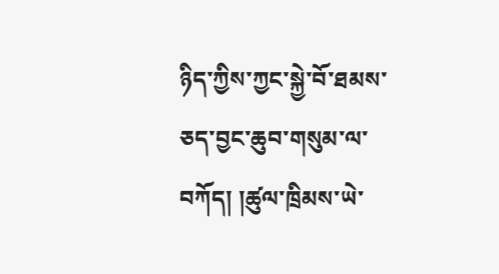ཉིད་ཀྱིས་ཀྱང་སྐྱེ་བོ་ཐམས་ཅད་བྱང་ཆུབ་གསུམ་ལ་བཀོད། །ཚུལ་ཁྲིམས་ཡེ་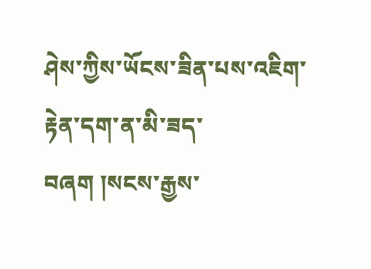ཤེས་ཀྱིས་ཡོངས་ཟིན་པས་འཇིག་རྟེན་དག་ན་མི་ཟད་བཞག །སངས་རྒྱས་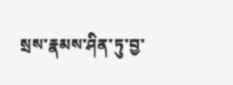སྲས་རྣམས་ཤིན་ཏུ་བྱ་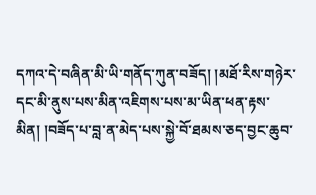དཀའ་དེ་བཞིན་མི་ཡི་གནོད་ཀུན་བཟོད། །མཐོ་རིས་གཉེར་དང་མི་ནུས་པས་མིན་འཇིགས་པས་མ་ཡིན་ཕན་རྟས་མིན། །བཟོད་པ་བླ་ན་མེད་པས་སྐྱེ་བོ་ཐམས་ཅད་བྱང་ཆུབ་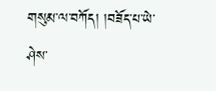གསུམ་ལ་བཀོད། །བཟོད་པ་ཡེ་ཤེས་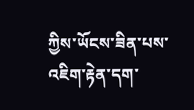ཀྱིས་ཡོངས་ཟིན་པས་འཇིག་རྟེན་དག་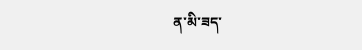ན་མི་ཟད་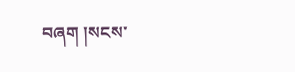བཞག །སངས་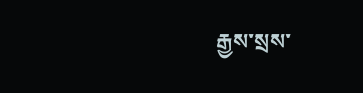རྒྱས་སྲས་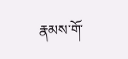རྣམས་གོ་